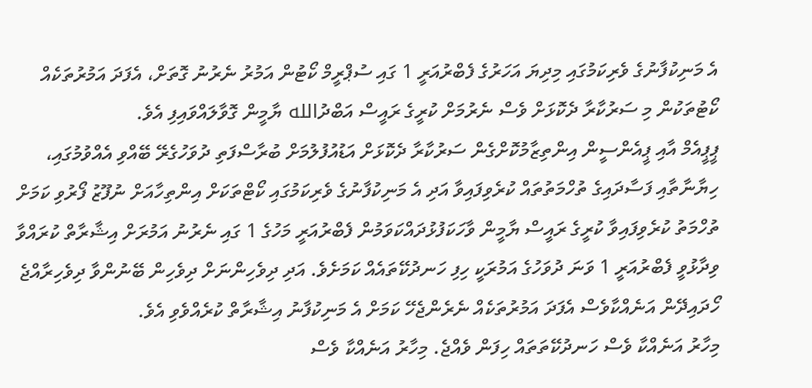އެ މަނިކުފާނުގެ ވެރިކަމުގައި މިދިޔަ އަހަރުގެ ފެބްރުއަރީ 1 ގައި ސުޕްރީމް ކޯޓުން އަމުރު ނެރުނު ގޮތަށް، އެފަދަ އަމުރުތަކެއް ކޯޓުތަކުން މި ސަރުކާރާ ދެކޮޅަށް ވެސް ނެރުމަށް ކުރީގެ ރައީސް އަބްދުالله ޔާމީން ގޮވާލައްވައިފި އެވެ.
ޕީޕީއެމް އާއި ޕީއެންސީން އިންތިޒާމުކޮށްގެން ސަރުކާރާ ދެކޮޅަށް އަޑުއުފުލުމަށް ބުރާސްފަތި ދުވަހުގެރޭ ބޭއްވި އެއްވުމުގައި، ހިޔާނާތާއި ފަސާދައިގެ ތުހްމަތުތައް ކުރެވިފައިވާ އަދި އެ މަނިކުފާނުގެ ވެރިކަމުގައި ކޯޓްތަކަށް އިންތިހާއަށް ނުފޫޒު ފޯރުވި ކަމަށް ތުހްމަތު ކުރެވިފައިވާ ކުރީގެ ރައީސް ޔާމީން ވާހަކަފުޅުދައްކަވަމުން ފެބްރުއަރީ މަހުގެ 1 ގައި ނެރުނު އަމުރަށް އިޝާރާތް ކުރައްވާ ވިދާޅުވީ ފެބްރުއަރީ 1 ވަނަ ދުވަހުގެ އަމުރަކީ ހިފި ހަނދުކޭތައެއް ކަމަށެވެ. އަދި ދިވެހިންނަށް ދިވެހިން ބޭނުންވާ ދިވެހިރާއްޖެ ހޯދައިދޭން އަނެއްކާވެސް އެފަދަ އަމުރުތަކެއް ނެރެންޖެހޭ ކަމަށް އެ މަނިކުފާނު އިޝާރާތް ކުރެއްވެވި އެވެ.
މިހާރު އަނެއްކާ ވެސް ހަނދުކޭތަތައް ހިފަން ވެއްޖެ. މިހާރު އަނެއްކާ ވެސް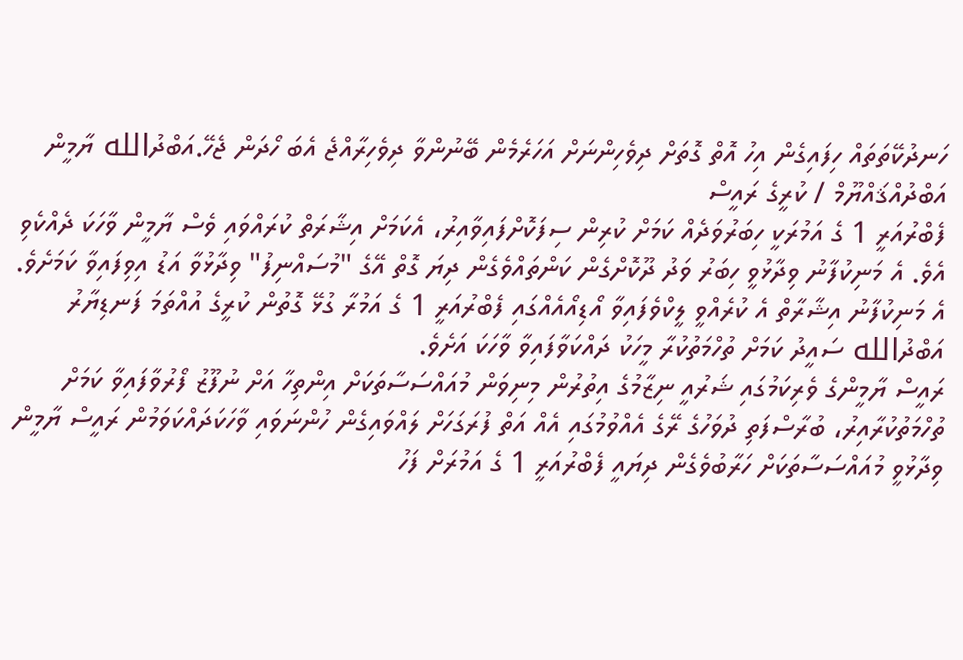ހަނދުކޭތަތައް ހިފައިގެން އިހު އޮތް ގޮތަށް ދިވެހިންނަށް އަހަރެމެން ބޭނުންވާ ދިވެހިރާއްޖެ އެބަ ހޯދަން ޖެހޭ.އަބްދުالله ޔާމީން އަބްދުއްޤައްޔޫމް / ކުރީގެ ރައީސް
ފެބްރުއަރީ 1 ގެ އަމުރަކީ ހިބަރުވަދެއް ކަމަށް ކުރިން ސިފަކޮށްފައިވާއިރު، އެކަމަށް އިޝާރަތް ކުރައްވައި ވެސް ޔާމީން ވާހަކަ ދެއްކެވި އެވެ. އެ މަނިކުފާނު ވިދާޅުވީ ހިބަރު ވަދު ދޫކޮށްގެން ކަންތައްވެގެން ދިޔަ ގޮތް އޭގެ "މުސައްނިފު" ވިދާޅުވާ އަޑު އިވިފައިވާ ކަމަށެވެ.
އެ މަނިކުފާނު އިޝާރާތް އެ ކުރެއްވީ ލީކްވެފައިވާ އޯޑިއޯއެއްގައި ފެބްރުއަރީ 1 ގެ އަމުރާ ގުޅޭ ގޮތުން ކުރީގެ އުއްތަމަ ފަނޑިޔާރު އަބްދުالله ސައީދު ކަމަށް ތުހްމަތުކުރާ މީހަކު ދައްކަވާފައިވާ ވާހަކަ އަށެވެ.
ރައީސް ޔާމީންގެ ވެރިކަމުގައި ޝަރުއީ ނިޒާމުގެ އިތުރުން މިނިވަން މުއައްސަސާތަކަށް އިންތިހާ އަށް ނުފޫޒު ފޯރުވާފައިވާ ކަމަށް ތުހްމަތުކުރާއިރު، ބުރާސްފަތި ދުވަހުގެ ރޭގެ އެއްވުމުގައި އެއް އަތް ފުރަގަހަށް ލައްވައިގެން ހުންނަވައި ވާހަކަދައްކަވަމުން ރައީސް ޔާމީން ވިދާޅުވީ މުއައްސަސާތަކަށް ހަރާބުވެގެން ދިޔައީ ފެބްރުއަރީ 1 ގެ އަމުރަށް ފަހު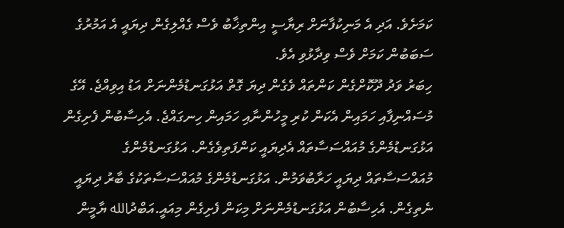ކަމަށެވެ. އަދި އެ މަނިކުފާނަށް ރިޔާސީ އިންތިޚާބު ވެސް ގެއްލިގެން ދިޔައީ އެ އަމުރުގެ ސަބަބުން ކަމަށް ވެސް ވިދާޅުވި އެވެ.
ހިބަރު ވަދު ދޫކޮށްގެން ކަންތައް ވެގެން ދިޔަ ގޮތް އަޅުގަނޑުމެންނަށް އަޑު އިވިއްޖެ. އޭގެ މުސައްނިފާއި ހަމައިން އެކަން ކުރި މީހުންނާއި ހަމައިން ހިނގައްޖެ. އެހިސާބުން ފެށިގެން އަޅުގަނޑުމެންގެ މުއައްސަސާތައް އެދިޔައީ ކަންފަތިވެގެން. އަޅުގަނޑުމެންގެ މުއައްސަސާތައް ދިޔައީ ހަރާބުވަމުން. އަޅުގަނޑުމެންގެ މުއައްސަސާތަކުގެ ބާރު ދިޔައީ ނެތިގެން. އެހިސާބުން އަޅުގަނޑުމެންނަށް މިކަން ފެށިގެން މިއައީ.އަބްދުالله ޔާމީން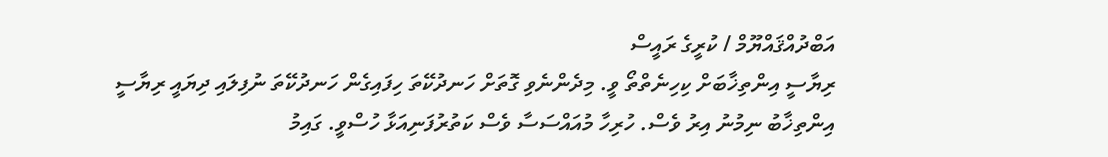އަބްދުއްޤައްޔޫމް / ކުރީގެ ރައީސް
ރިޔާސީ އިންތިޚާބަށް ކިހިނެތްތޯ ވީ. މިދެންނެވި ގޮތަށް ހަނދުކޭތަ ހިފައިގެން ހަނދުކޭތަ ނުފިލައި ދިޔައީ ރިޔާސީ އިންތިޚާބު ނިމުނު އިރު ވެސް. ހުރިހާ މުއައްސަސާ ވެސް ކަތުރުފަނިއަޅާ ހުސްވީ. ގައިމު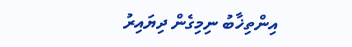އިންތިޚާބު ނިމިގެން ދިޔައިރު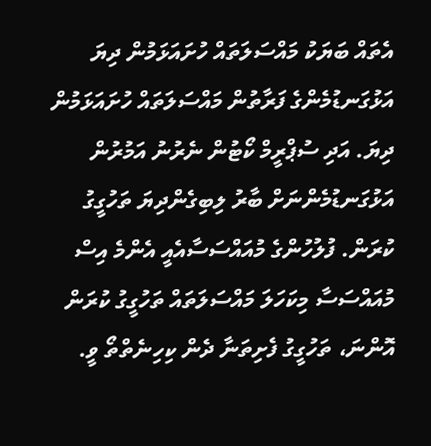އެތައް ބަޔަކު މައްސަލަތައް ހުށައަޅަމުން ދިޔަ އަޅުގަނޑުމެންގެ ފަރާތުން މައްސަލަތައް ހުށައަޅަމުން ދިޔަ. އަދި ސުޕްރީމް ކޯޓުން ނެރުނު އަމުރުން އަޅުގަނޑުމެންނަށް ބާރު ލިބިގެންދިޔަ ތަހުގީގު ކުރަން. ފުލުހުންގެ މުއައްސަސާއެއީ އެންމެ އިސް މުއައްސަސާ މިކަހަލަ މައްސަލަތައް ތަހުގީގު ކުރަން އޮންނަ، ތަހުގީގު ފެށިތަނާ ދެން ކިހިނެތްތޯ ވީ.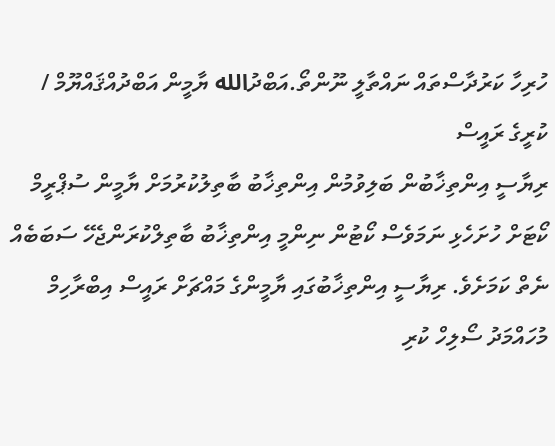ހުރިހާ ކަރުދާސްތައް ނައްތާލީ ނޫންތޯ.އަބްދުالله ޔާމީން އަބްދުއްޤައްޔޫމް / ކުރީގެ ރައީސް
ރިޔާސީ އިންތިޚާބުން ބަލިވުމުން އިންތިޚާބު ބާތިލުކުރުމަށް ޔާމީން ސުޕްރީމް ކޯޓަށް ހުށަހެޅި ނަމަވެސް ކޯޓުން ނިންމީ އިންތިޚާބު ބާތިލްކުރަންޖެހޭ ސަބަބެއް ނެތް ކަމަށެވެ. ރިޔާސީ އިންތިޚާބުގައި ޔާމީންގެ މައްޗަށް ރައީސް އިބްރާހިމް މުހައްމަދު ސޯލިހް ކުރި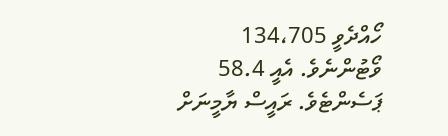ހޯއްދެވީ 134،705 ވޯޓުންނެވެ. އެއީ 58.4 ޕަސެންޓެވެ. ރައީސް ޔާމީނަށް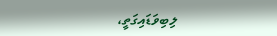ލިބިވަޑައިގަތީ،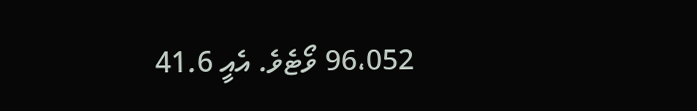96،052 ވޯޓެވެ. އެއީ 41.6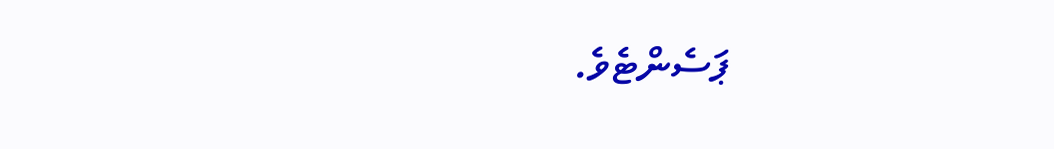ޕަސެންޓެވެ.